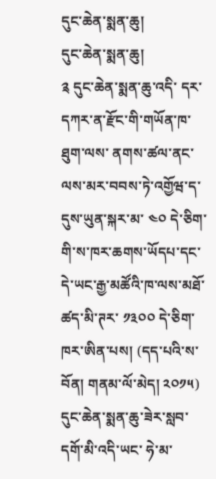དུང་ཆེན་སྨན་ཆུ།
དུང་ཆེན་སྨན་ཆུ།
༉ དུང་ཆེན་སྨན་ཆུ་འདི་ དར་དཀར་ན་རྫོང་གི་གཡོན་ཁ་ཐུག་ལས་ ནགས་ཚལ་ནང་ལས་མར་བབས་ཏེ་འགྱོཝ་ད་ དུས་ཡུན་སྐར་མ་ ༤༠ དེ་ཅིག་གི་ས་ཁར་ཆགས་ཡོདཔ་དང་ དེ་ཡང་རྒྱ་མཚོའི་ཁ་ལས་མཐོ་ཚད་མི་ཊར་ ༡༣༠༠ དེ་ཅིག་ཁར་ཨིན་པས། (དད་པའི་ས་བོན། གནམ་ལོ་མེད། ༢༠༡༥) དུང་ཆེན་སྨན་ཆུ་ཟེར་སླབ་དགོ་མི་འདི་ཡང་ ཧེ་མ་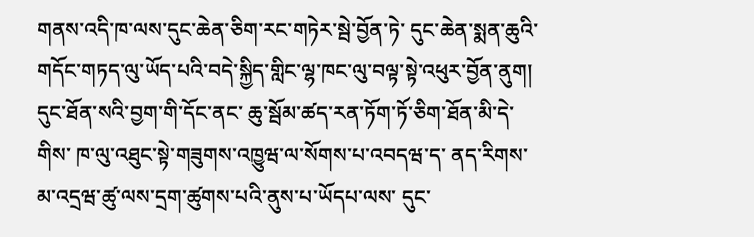གནས་འདི་ཁ་ལས་དུང་ཆེན་ཅིག་རང་གཏེར་སྦེ་བྱོན་ཏེ་ དུང་ཆེན་སྨན་ཆུའི་གདོང་གཏད་ལུ་ཡོད་པའི་བདེ་སྐྱིད་གླིང་ལྷ་ཁང་ལུ་བལྟ་སྟེ་འཕུར་བྱོན་ནུག། དུང་ཐོན་སའི་བྱག་གི་དོང་ནང་ ཆུ་སྦོམ་ཚད་རན་ཏོག་ཏོ་ཅིག་ཐོན་མི་དེ་གིས་ ཁ་ལུ་འཐུང་སྟེ་གཟུགས་འཁྱུཝ་ལ་སོགས་པ་འབདཝ་ད་ ནད་རིགས་མ་འདྲཝ་ཚུ་ལས་དྲག་ཚུགས་པའི་ནུས་པ་ཡོདཔ་ལས་ དུང་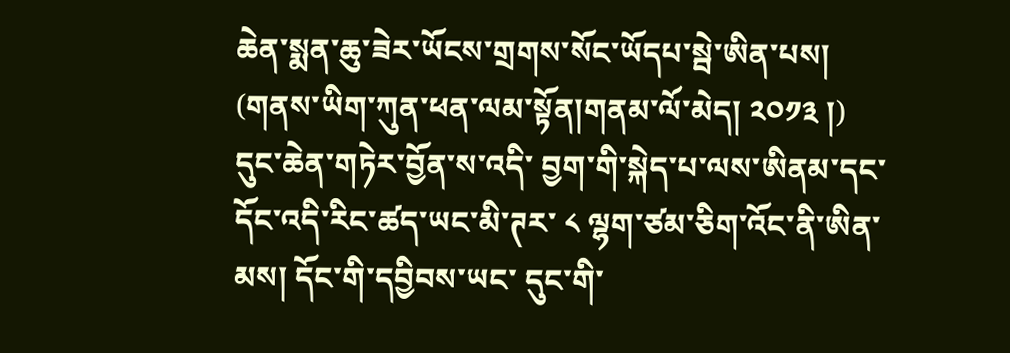ཆེན་སྨན་ཆུ་ཟེར་ཡོངས་གྲགས་སོང་ཡོདཔ་སྦེ་ཨིན་པས། (གནས་ཡིག་ཀུན་ཕན་ལམ་སྟོན།གནམ་ལོ་མེད། ༢༠༡༣ །)
དུང་ཆེན་གཏེར་བྱོན་ས་འདི་ བྱག་གི་སྐེད་པ་ལས་ཨིནམ་དང་ དོང་འདི་རིང་ཚད་ཡང་མི་ཊར་ ༨ ལྷག་ཙམ་ཅིག་འོང་ནི་ཨིན་མས། དོང་གི་དབྱིབས་ཡང་ དུང་གི་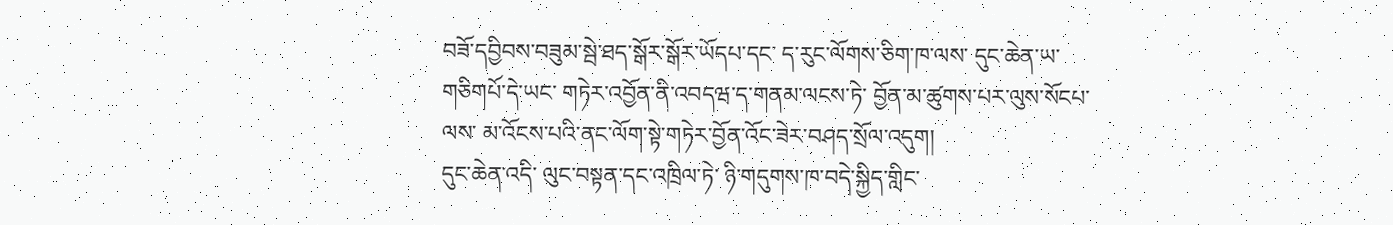བཟོ་དབྱིབས་བཟུམ་སྦེ་ཐད་སྒོར་སྒོར་ཡོདཔ་དང་ ད་རུང་ལོགས་ཅིག་ཁ་ལས་ དུང་ཆེན་ཡ་གཅིགཔོ་དེ་ཡང་ གཏེར་འབྱོན་ནི་འབདཝ་ད་གནམ་ལངས་ཏེ་ བྱོན་མ་ཚུགས་པར་ལུས་སོངཔ་ལས་ མ་འོངས་པའི་ནང་ལོག་སྟེ་གཏེར་བྱོན་འོང་ཟེར་བཤད་སྲོལ་འདུག།
དུང་ཆེན་འདི་ ལུང་བསྟན་དང་འཁྲིལ་ཏེ་ ཉི་གདུགས་ཁ་བདེ་སྐྱིད་གླིང་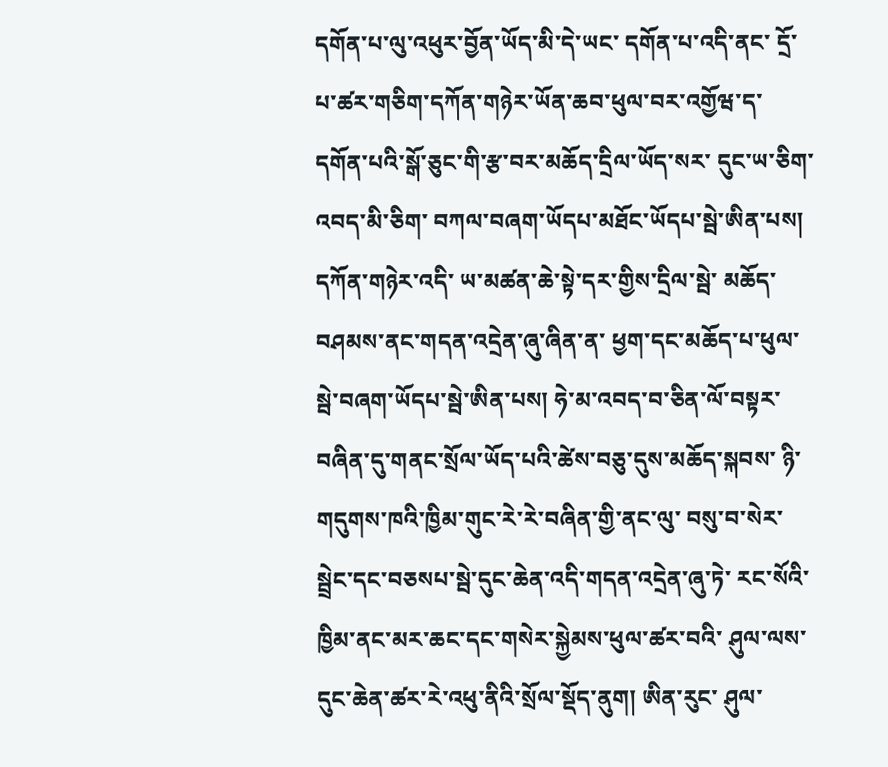དགོན་པ་ལུ་འཕུར་བྱོན་ཡོད་མི་དེ་ཡང་ དགོན་པ་འདི་ནང་ དྲོ་པ་ཚར་གཅིག་དཀོན་གཉེར་ཡོན་ཆབ་ཕུལ་བར་འགྱོཝ་ད་ དགོན་པའི་སྒོ་ཅུང་གི་རྩ་བར་མཆོད་དྲིལ་ཡོད་སར་ དུང་ཡ་ཅིག་འབད་མི་ཅིག་ བཀལ་བཞག་ཡོདཔ་མཐོང་ཡོདཔ་སྦེ་ཨིན་པས། དཀོན་གཉེར་འདི་ ཡ་མཚན་ཆེ་སྟེ་དར་གྱིས་དྲིལ་སྦེ་ མཆོད་བཤམས་ནང་གདན་འདྲེན་ཞུ་ཞིན་ན་ ཕྱག་དང་མཆོད་པ་ཕུལ་སྦེ་བཞག་ཡོདཔ་སྦེ་ཨིན་པས། ཧེ་མ་འབད་བ་ཅིན་ལོ་བསྟར་བཞིན་དུ་གནང་སྲོལ་ཡོད་པའི་ཚེས་བཅུ་དུས་མཆོད་སྐབས་ ཉི་གདུགས་ཁའི་ཁྱིམ་གུང་རེ་རེ་བཞིན་གྱི་ནང་ལུ་ བསུ་བ་སེར་སྦྲེང་དང་བཅསཔ་སྦེ་དུང་ཆེན་འདི་གདན་འདྲེན་ཞུ་ཏེ་ རང་སོའི་ཁྱིམ་ནང་མར་ཆང་དང་གསེར་སྐྱེམས་ཕུལ་ཚར་བའི་ ཤུལ་ལས་དུང་ཆེན་ཚར་རེ་འཕུ་ནིའི་སྲོལ་སྡོད་ནུག། ཨིན་རུང་ ཤུལ་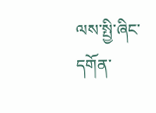ལས་སྤྱི་ཞིང་དགོན་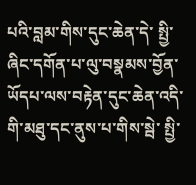པའི་བླམ་གིས་དུང་ཆེན་དེ་ སྤྱི་ཞིང་དགོན་པ་ལུ་བསྣམས་བྱོན་ཡོདཔ་ལས་བརྟེན་དུང་ཆེན་འདི་གི་མཐུ་དང་ནུས་པ་གིས་སྦེ་ སྤྱི་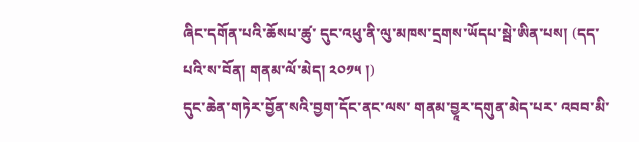ཞིང་དགོན་པའི་ཆོསཔ་ཚུ་ དུང་འཕུ་ནི་ལུ་མཁས་དྲགས་ཡོདཔ་སྦེ་ཨིན་པས། (དད་པའི་ས་བོན། གནམ་ལོ་མེད། ༢༠༡༥ །)
དུང་ཆེན་གཏེར་བྱོན་སའི་བྱག་དོང་ནང་ལས་ གནམ་བྱཱར་དགུན་མེད་པར་ འབབ་མི་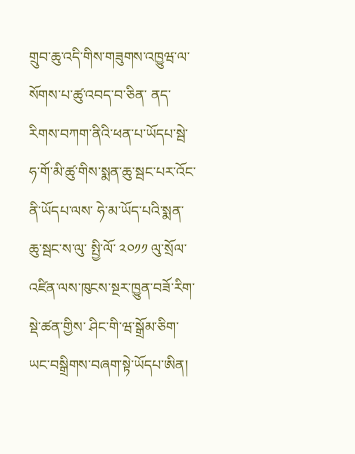གྲུབ་ཆུ་འདི་གིས་གཟུགས་འཁྱུཝ་ལ་སོགས་པ་ཚུ་འབད་བ་ཅིན་ ནད་རིགས་བཀག་ནིའི་ཕན་པ་ཡོདཔ་སྦེ་ཧ་གོ་མི་ཚུ་གིས་སྨན་ཆུ་སྦང་པར་འོང་ནི་ཡོདཔ་ལས་ ཧེ་མ་ཡོད་པའི་སྨན་ཆུ་སྦང་ས་ལུ་ སྤྱི་ལོ་ ༢༠༡༡ ལུ་སྲོལ་འཛིན་ལས་ཁུངས་སྔར་ཁྱུན་བཟོ་རིག་སྡེ་ཚན་གྱིས་ ཤིང་གི་ཝ་སྒྲོམ་ཅིག་ཡང་བསྒྲིགས་བཞག་སྟེ་ཡོདཔ་ཨིན།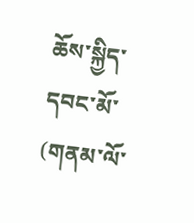ཆོས་སྐྱིད་དབང་མོ་ (གནམ་ལོ་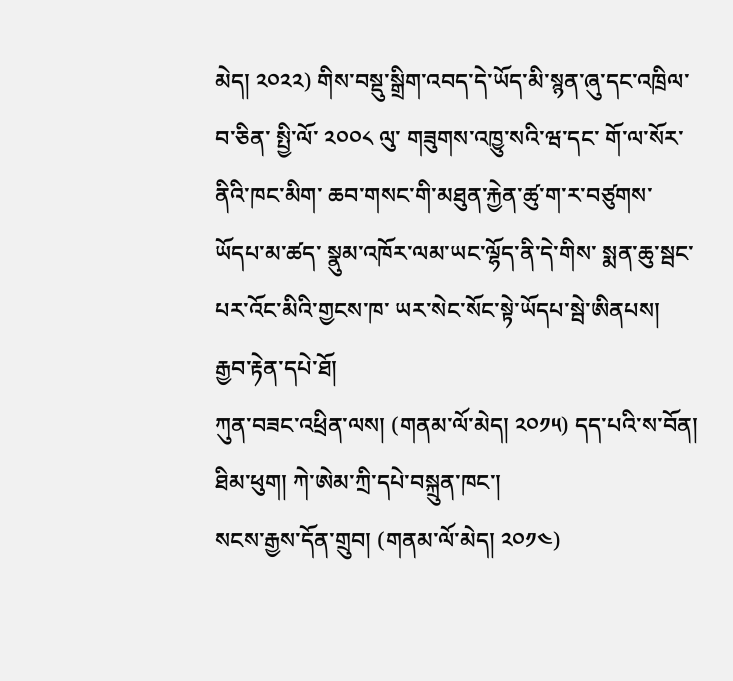མེད། ༢༠༢༢) གིས་བསྡུ་སྒྲིག་འབད་དེ་ཡོད་མི་སྙན་ཞུ་དང་འཁྲིལ་བ་ཅིན་ སྤྱི་ལོ་ ༢༠༠༨ ལུ་ གཟུགས་འཁྱུ་སའི་ཝ་དང་ གོ་ལ་སོར་ནིའི་ཁང་མིག་ ཆབ་གསང་གི་མཐུན་རྐྱེན་ཚུ་ག་ར་བཙུགས་ཡོདཔ་མ་ཚད་ སྣུམ་འཁོར་ལམ་ཡང་ལྷོད་ནི་དེ་གིས་ སྨན་ཆུ་སྦང་པར་འོང་མིའི་གྱངས་ཁ་ ཡར་སེང་སོང་སྟེ་ཡོདཔ་སྦེ་ཨིནཔས།
རྒྱབ་རྟེན་དཔེ་ཐོ།
ཀུན་བཟང་འཕྲིན་ལས། (གནམ་ལོ་མེད། ༢༠༡༥) དད་པའི་ས་བོན། ཐིམ་ཕུག། ཀེ་ཨེམ་ཀྲི་དཔེ་བསྐྲུན་ཁང་།
སངས་རྒྱས་དོན་གྲུབ། (གནམ་ལོ་མེད། ༢༠༡༤)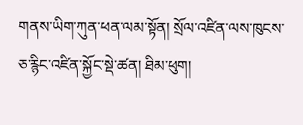གནས་ཡིག་ཀུན་ཕན་ལམ་སྟོན། སྲོལ་འཛིན་ལས་ཁུངས་ཅ་རྙིང་འཛིན་སྐྱོང་སྡེ་ཚན། ཐིམ་ཕུག།